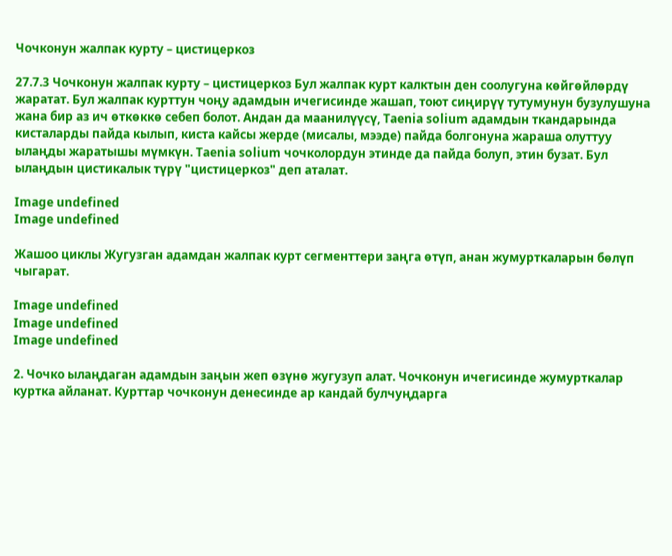Чочконун жалпак курту – цистицеркоз

27.7.3 Чочконун жалпак курту – цистицеркоз Бул жалпак курт калктын ден соолугуна көйгөйлөрдү жаратат. Бул жалпак курттун чоңу адамдын ичегисинде жашап, тоют сиңирүү тутумунун бузулушуна жана бир аз ич өткөккө себеп болот. Андан да маанилүүсү, Taenia solium адамдын ткандарында кисталарды пайда кылып, киста кайсы жерде (мисалы, мээде) пайда болгонуна жараша олуттуу ылаңды жаратышы мүмкүн. Taenia solium чочколордун этинде да пайда болуп, этин бузат. Бул ылаңдын цистикалык түрү "цистицеркоз" деп аталат.

Image undefined
Image undefined

Жашоо циклы Жугузган адамдан жалпак курт сегменттери заңга өтүп, анан жумурткаларын бөлүп чыгарат.

Image undefined
Image undefined
Image undefined

2. Чочко ылаңдаган адамдын заңын жеп өзүнө жугузуп алат. Чочконун ичегисинде жумурткалар куртка айланат. Курттар чочконун денесинде ар кандай булчуңдарга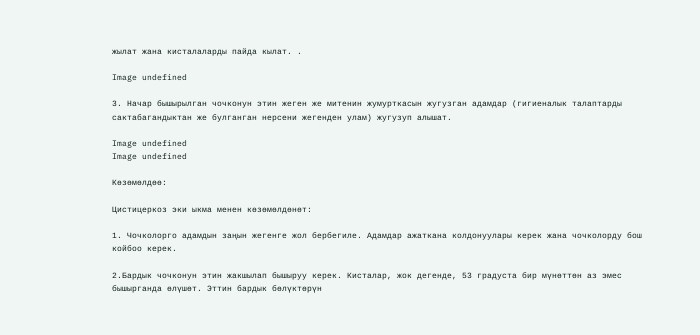жылат жана кисталаларды пайда кылат. .

Image undefined

3. Начар бышырылган чочконун этин жеген же митенин жумурткасын жугузган адамдар (гигиеналык талаптарды сактабагандыктан же булганган нерсени жегенден улам) жугузуп алышат.

Image undefined
Image undefined

Көзөмөлдөө:

Цистицеркоз эки ыкма менен көзөмөлдөнөт:

1. Чочколорго адамдын заңын жегенге жол бербегиле. Адамдар ажаткана колдонуулары керек жана чочколорду бош койбоо керек.

2.Бардык чочконун этин жакшылап бышыруу керек. Кисталар, жок дегенде, 53 градуста бир мүнөттөн аз эмес бышырганда өлүшөт. Эттин бардык бөлүктөрүн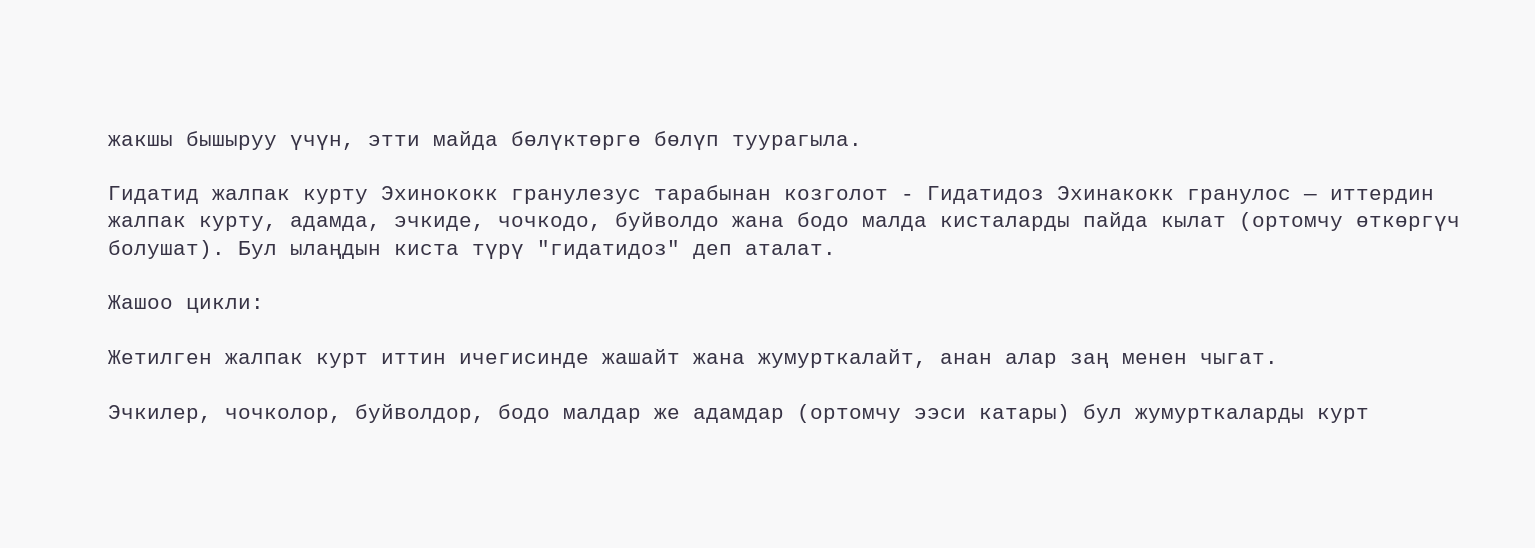жакшы бышыруу үчүн, этти майда бөлүктөргө бөлүп туурагыла.

Гидатид жалпак курту Эхинококк гранулезус тарабынан козголот - Гидатидоз Эхинакокк гранулос — иттердин жалпак курту, адамда, эчкиде, чочкодо, буйволдо жана бодо малда кисталарды пайда кылат (ортомчу өткөргүч болушат). Бул ылаңдын киста түрү "гидатидоз" деп аталат.

Жашоо цикли:

Жетилген жалпак курт иттин ичегисинде жашайт жана жумурткалайт, анан алар заң менен чыгат.

Эчкилер, чочколор, буйволдор, бодо малдар же адамдар (ортомчу ээси катары) бул жумурткаларды курт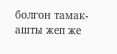болгон тамак-ашты жеп же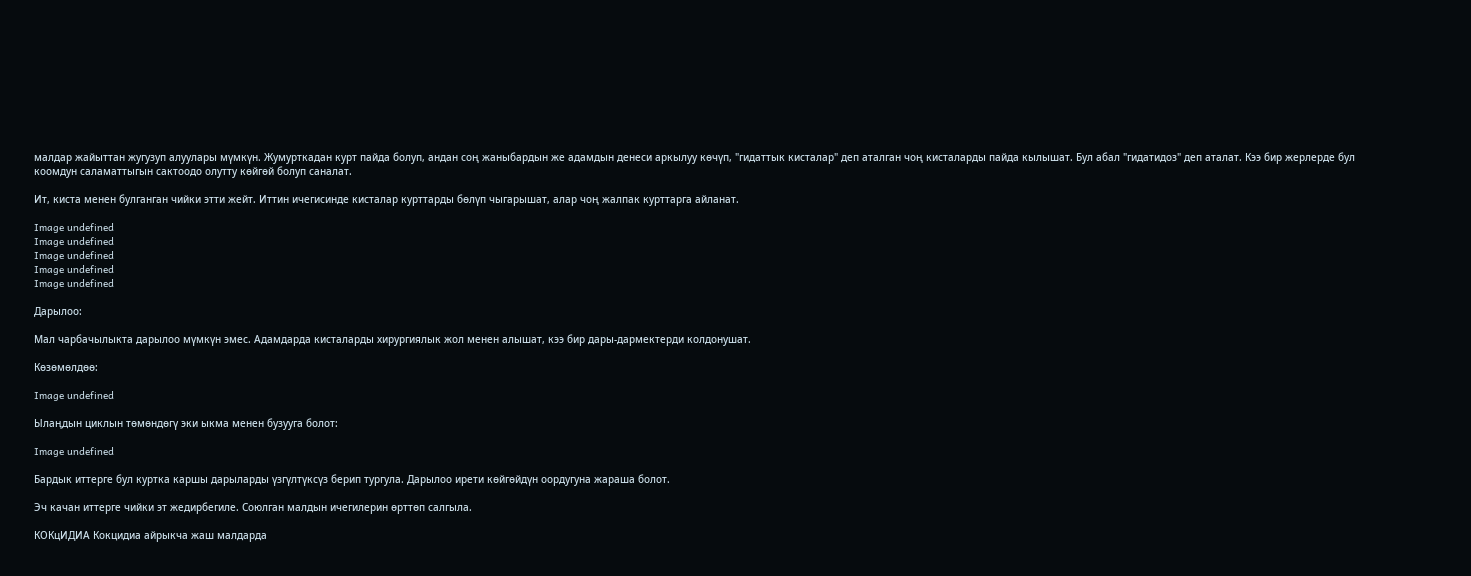малдар жайыттан жугузуп алуулары мүмкүн. Жумурткадан курт пайда болуп, андан соң жаныбардын же адамдын денеси аркылуу көчүп, "гидаттык кисталар" деп аталган чоң кисталарды пайда кылышат. Бул абал "гидатидоз" деп аталат. Кээ бир жерлерде бул коомдун саламаттыгын сактоодо олутту көйгөй болуп саналат.

Ит, киста менен булганган чийки этти жейт. Иттин ичегисинде кисталар курттарды бөлүп чыгарышат, алар чоң жалпак курттарга айланат.

Image undefined
Image undefined
Image undefined
Image undefined
Image undefined

Дарылоо:

Мал чарбачылыкта дарылоо мүмкүн эмес. Адамдарда кисталарды хирургиялык жол менен алышат, кээ бир дары-дармектерди колдонушат.

Көзөмөлдөө:

Image undefined

Ылаңдын циклын төмөндөгү эки ыкма менен бузууга болот:

Image undefined

Бардык иттерге бул куртка каршы дарыларды үзгүлтүксүз берип тургула. Дарылоо ирети көйгөйдүн оордугуна жараша болот.

Эч качан иттерге чийки эт жедирбегиле. Союлган малдын ичегилерин өрттөп салгыла.

КОКцИДИА Кокцидиа айрыкча жаш малдарда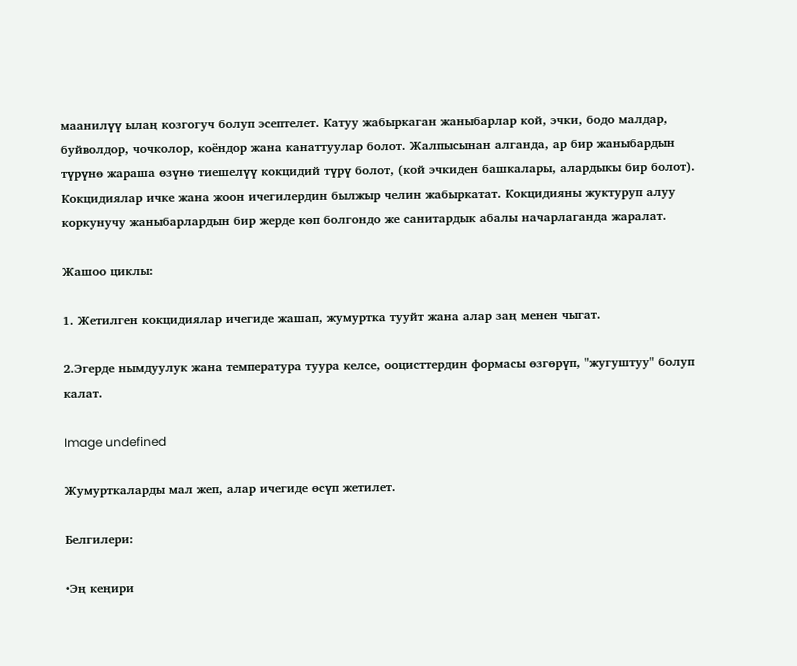маанилүү ылаң козгогуч болуп эсептелет. Катуу жабыркаган жаныбарлар кой, эчки, бодо малдар, буйволдор, чочколор, коёндор жана канаттуулар болот. Жалпысынан алганда, ар бир жаныбардын түрүнө жараша өзүнө тиешелүү кокцидий түрү болот, (кой эчкиден башкалары, алардыкы бир болот). Кокцидиялар ичке жана жоон ичегилердин былжыр челин жабыркатат. Кокцидияны жуктуруп алуу коркунучу жаныбарлардын бир жерде көп болгондо же санитардык абалы начарлаганда жаралат.

Жашоо циклы:

1. Жетилген кокцидиялар ичегиде жашап, жумуртка тууйт жана алар заң менен чыгат.

2.Эгерде нымдуулук жана температура туура келсе, ооцисттердин формасы өзгөрүп, "жугуштуу" болуп калат.

Image undefined

Жумурткаларды мал жеп, алар ичегиде өсүп жетилет.

Белгилери:

•Эң кеңири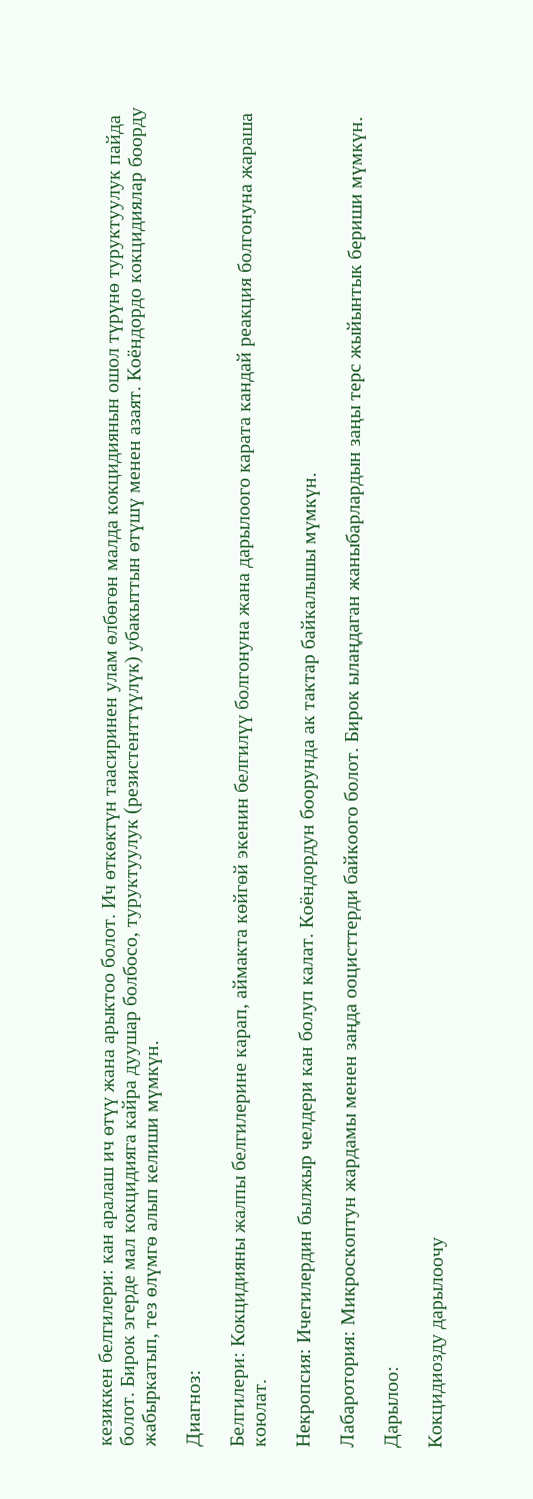кезиккен белгилери: кан аралаш ич өтүү жана арыктоо болот. Ич өткөктүн таасиринен улам өлбөгөн малда кокцидиянын ошол түрүнө туруктуулук пайда болот. Бирок эгерде мал кокцидияга кайра дуушар болбосо, туруктуулук (резистенттүүлүк) убакыттын өтүшү менен азаят. Коёндордо кокцидиялар боорду жабыркатып, тез өлүмгө алып келиши мүмкүн.

Диагноз:

Белгилери: Кокцидияны жалпы белгилерине карап, аймакта көйгөй экенин белгилүү болгонуна жана дарылоого карата кандай реакция болгонуна жараша коюлат.

Некропсия: Ичегилердин былжыр челдери кан болуп калат. Коёндордун боорунда ак тактар байкалышы мүмкүн.

Лабаротория: Микроскоптун жардамы менен заңда ооцисттерди байкоого болот. Бирок ылаңдаган жаныбарлардын заңы терс жыйынтык бериши мүмкүн.

Дарылоо:

Кокцидиозду дарылоочу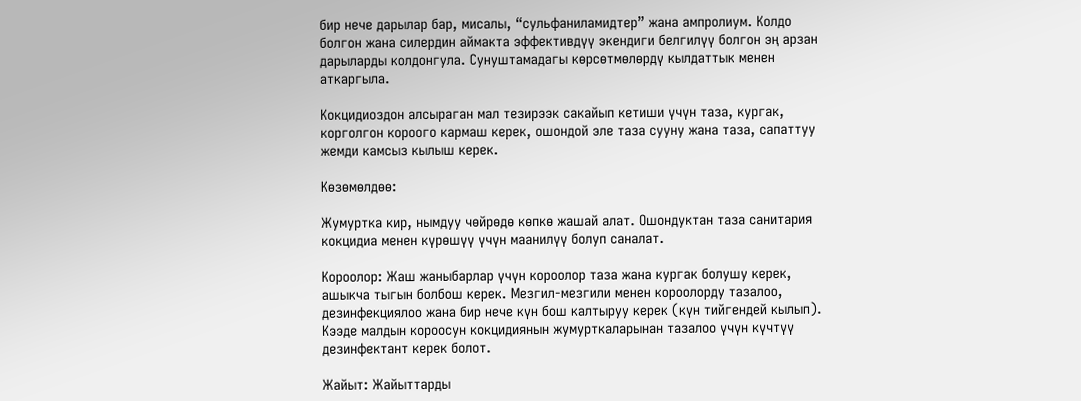бир нече дарылар бар, мисалы, “сульфаниламидтер” жана ампролиум. Колдо болгон жана силердин аймакта эффективдүү экендиги белгилүү болгон эң арзан дарыларды колдонгула. Сунуштамадагы көрсөтмөлөрдү кылдаттык менен аткаргыла.

Кокцидиоздон алсыраган мал тезирээк сакайып кетиши үчүн таза, кургак, корголгон короого кармаш керек, ошондой эле таза сууну жана таза, сапаттуу жемди камсыз кылыш керек.

Көзөмөлдөө:

Жумуртка кир, нымдуу чөйрөдө көпкө жашай алат. Ошондуктан таза санитария кокцидиа менен күрөшүү үчүн маанилүү болуп саналат.

Короолор: Жаш жаныбарлар үчүн короолор таза жана кургак болушу керек, ашыкча тыгын болбош керек. Мезгил-мезгили менен короолорду тазалоо, дезинфекциялоо жана бир нече күн бош калтыруу керек (күн тийгендей кылып). Кээде малдын короосун кокцидиянын жумурткаларынан тазалоо үчүн күчтүү дезинфектант керек болот.

Жайыт: Жайыттарды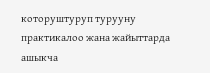которуштуруп турууну практикалоо жана жайыттарда ашыкча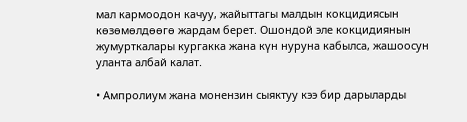мал кармоодон качуу, жайыттагы малдын кокцидиясын көзөмөлдөөгө жардам берет. Ошондой эле кокцидиянын жумурткалары кургакка жана күн нуруна кабылса, жашоосун уланта албай калат.

• Ампролиум жана монензин сыяктуу кээ бир дарыларды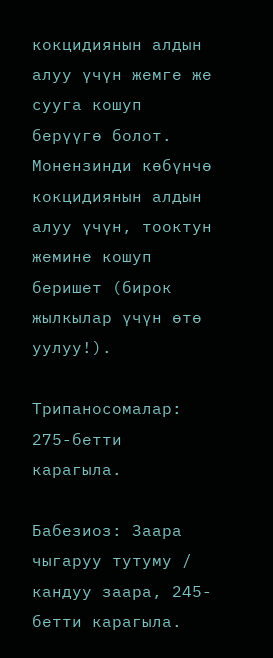кокцидиянын алдын алуу үчүн жемге же сууга кошуп берүүгө болот. Монензинди көбүнчө кокцидиянын алдын алуу үчүн, тооктун жемине кошуп беришет (бирок жылкылар үчүн өтө уулуу!).

Трипаносомалар: 275-бетти карагыла.

Бабезиоз: Заара чыгаруу тутуму / кандуу заара, 245-бетти карагыла.